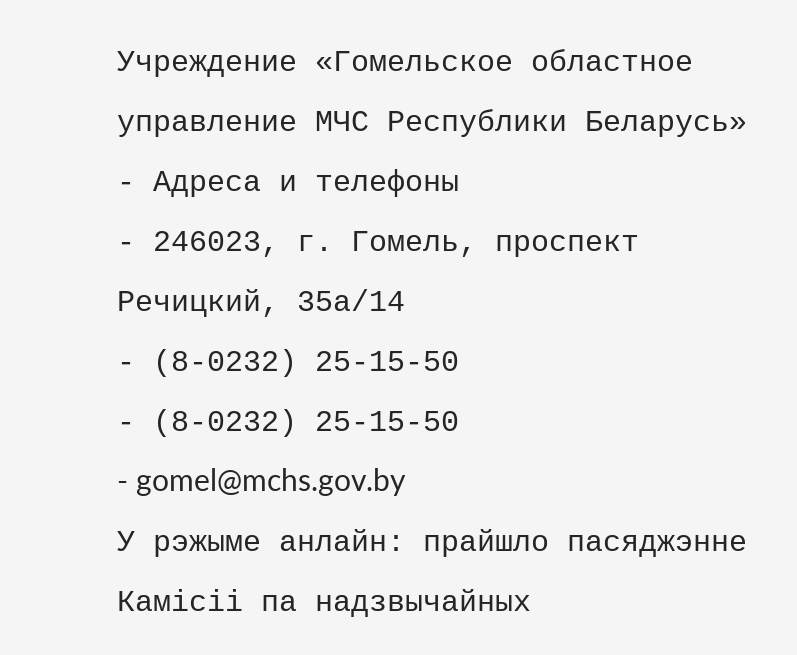Учреждение «Гомельское областное управление МЧС Республики Беларусь»
- Адреса и телефоны
- 246023, г. Гомель, проспект Речицкий, 35а/14
- (8-0232) 25-15-50
- (8-0232) 25-15-50
- gomel@mchs.gov.by
У рэжыме анлайн: прайшло пасяджэнне Камісіі па надзвычайных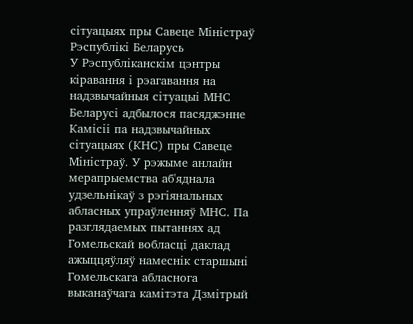сітуацыях пры Савеце Міністраў Рэспублікі Беларусь
У Рэспубліканскім цэнтры кіравання і рэагавання на надзвычайныя сітуацыі МНС Беларусі адбылося пасяджэнне Камісіі па надзвычайных сітуацыях (КНС) пры Савеце Міністраў. У рэжыме анлайн мерапрыемства аб'яднала удзельнікаў з рэгіянальных абласных упраўленняў МНС. Па разглядаемых пытаннях ад Гомельскай вобласці даклад ажыццяўляў намеснік старшыні Гомельскага абласнога выканаўчага камітэта Дзмітрый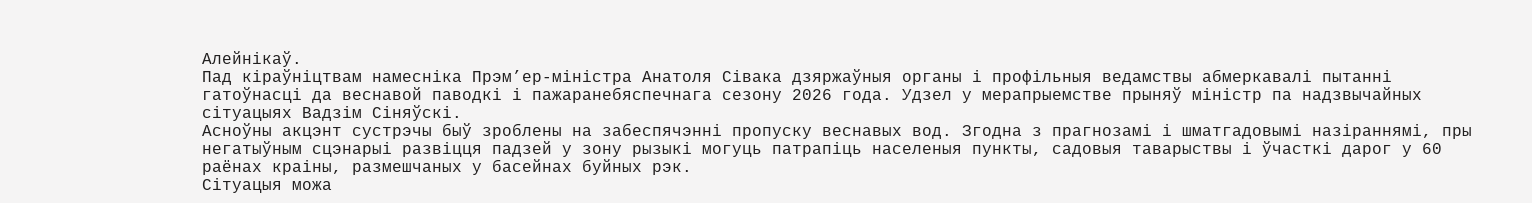Алейнікаў.
Пад кіраўніцтвам намесніка Прэм’ер-міністра Анатоля Сівака дзяржаўныя органы і профільныя ведамствы абмеркавалі пытанні гатоўнасці да веснавой паводкі і пажаранебяспечнага сезону 2026 года. Удзел у мерапрыемстве прыняў міністр па надзвычайных сітуацыях Вадзім Сіняўскі.
Асноўны акцэнт сустрэчы быў зроблены на забеспячэнні пропуску веснавых вод. Згодна з прагнозамі і шматгадовымі назіраннямі, пры негатыўным сцэнарыі развіцця падзей у зону рызыкі могуць патрапіць населеныя пункты, садовыя таварыствы і ўчасткі дарог у 60 раёнах краіны, размешчаных у басейнах буйных рэк.
Сітуацыя можа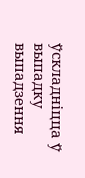ўскладніцца ў выпадку выпадзення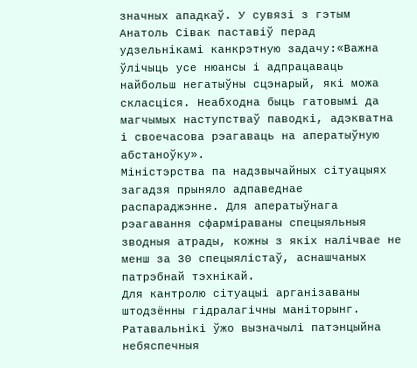значных ападкаў. У сувязі з гэтым Анатоль Сівак паставіў перад удзельнікамі канкрэтную задачу:«Важна ўлічыць усе нюансы і адпрацаваць найбольш негатыўны сцэнарый, які можа скласціся. Неабходна быць гатовымі да магчымых наступстваў паводкі, адэкватна і своечасова рэагаваць на аператыўную абстаноўку».
Міністэрства па надзвычайных сітуацыях загадзя прыняло адпаведнае распараджэнне. Для аператыўнага рэагавання сфарміраваны спецыяльныя зводныя атрады, кожны з якіх налічвае не менш за 30 спецыялістаў, аснашчаных патрэбнай тэхнікай.
Для кантролю сітуацыі арганізаваны штодзённы гідралагічны маніторынг. Ратавальнікі ўжо вызначылі патэнцыйна небяспечныя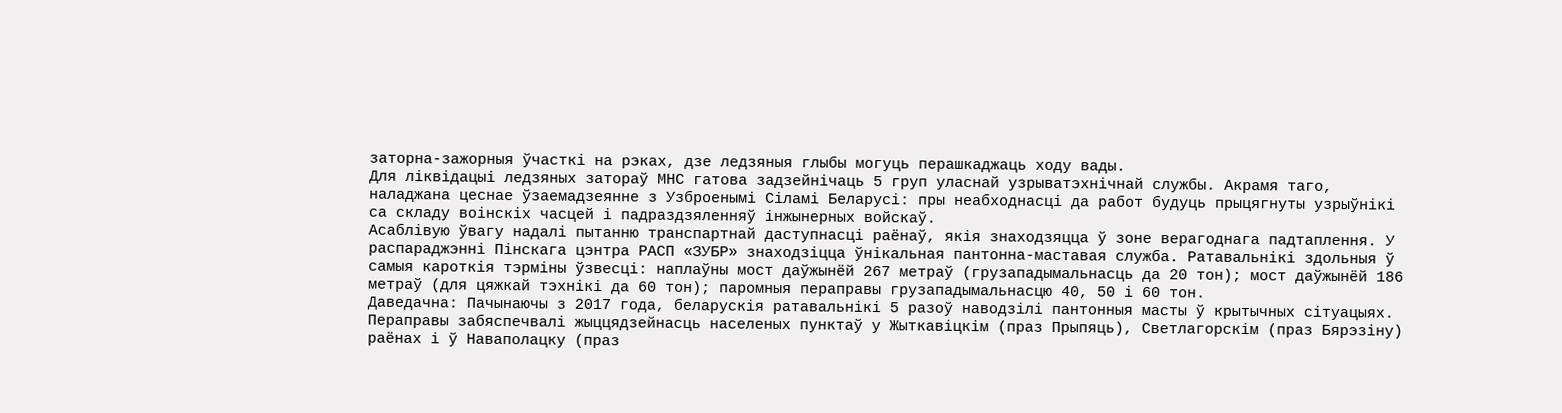заторна-зажорныя ўчасткі на рэках, дзе ледзяныя глыбы могуць перашкаджаць ходу вады.
Для ліквідацыі ледзяных затораў МНС гатова задзейнічаць 5 груп уласнай узрыватэхнічнай службы. Акрамя таго, наладжана цеснае ўзаемадзеянне з Узброенымі Сіламі Беларусі: пры неабходнасці да работ будуць прыцягнуты узрыўнікі са складу воінскіх часцей і падраздзяленняў інжынерных войскаў.
Асаблівую ўвагу надалі пытанню транспартнай даступнасці раёнаў, якія знаходзяцца ў зоне верагоднага падтаплення. У распараджэнні Пінскага цэнтра РАСП «ЗУБР» знаходзіцца ўнікальная пантонна-маставая служба. Ратавальнікі здольныя ў самыя кароткія тэрміны ўзвесці: наплаўны мост даўжынёй 267 метраў (грузападымальнасць да 20 тон); мост даўжынёй 186 метраў (для цяжкай тэхнікі да 60 тон); паромныя пераправы грузападымальнасцю 40, 50 і 60 тон.
Даведачна: Пачынаючы з 2017 года, беларускія ратавальнікі 5 разоў наводзілі пантонныя масты ў крытычных сітуацыях. Пераправы забяспечвалі жыццядзейнасць населеных пунктаў у Жыткавіцкім (праз Прыпяць), Светлагорскім (праз Бярэзіну) раёнах і ў Наваполацку (праз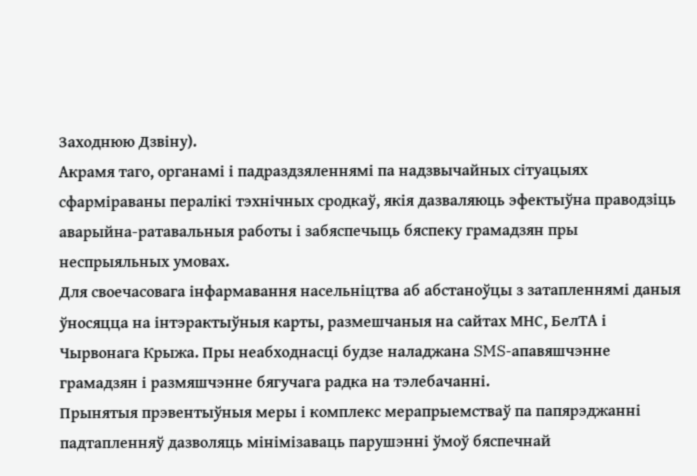Заходнюю Дзвіну).
Акрамя таго, органамі і падраздзяленнямі па надзвычайных сітуацыях сфарміраваны пералікі тэхнічных сродкаў, якія дазваляюць эфектыўна праводзіць аварыйна-ратавальныя работы і забяспечыць бяспеку грамадзян пры неспрыяльных умовах.
Для своечасовага інфармавання насельніцтва аб абстаноўцы з затапленнямі даныя ўносяцца на інтэрактыўныя карты, размешчаныя на сайтах МНС, БелТА і Чырвонага Крыжа. Пры неабходнасці будзе наладжана SMS-апавяшчэнне грамадзян і размяшчэнне бягучага радка на тэлебачанні.
Прынятыя прэвентыўныя меры і комплекс мерапрыемстваў па папярэджанні падтапленняў дазволяць мінімізаваць парушэнні ўмоў бяспечнай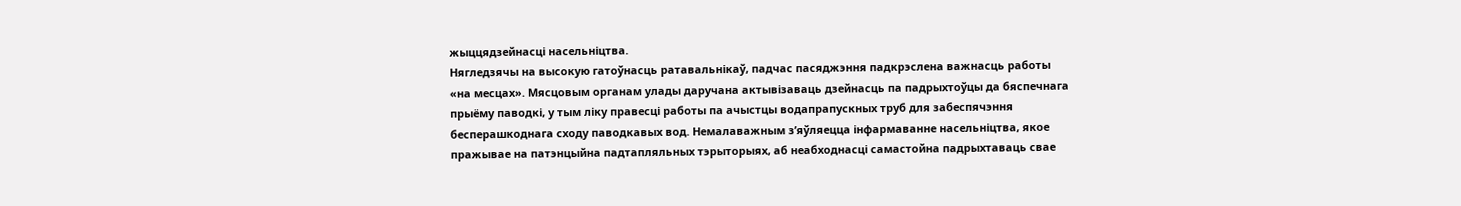жыццядзейнасці насельніцтва.
Нягледзячы на высокую гатоўнасць ратавальнікаў, падчас пасяджэння падкрэслена важнасць работы «на месцах». Мясцовым органам улады даручана актывізаваць дзейнасць па падрыхтоўцы да бяспечнага прыёму паводкі, у тым ліку правесці работы па ачыстцы водапрапускных труб для забеспячэння бесперашкоднага сходу паводкавых вод. Немалаважным з’яўляецца інфармаванне насельніцтва, якое пражывае на патэнцыйна падтапляльных тэрыторыях, аб неабходнасці самастойна падрыхтаваць свае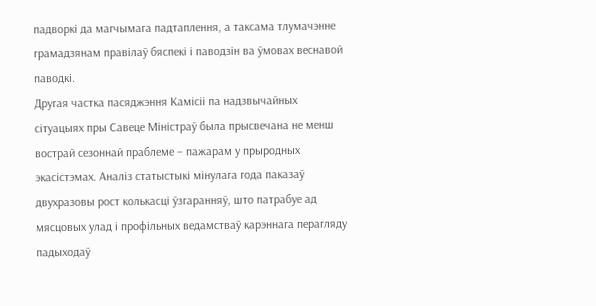падворкі да магчымага падтаплення, а таксама тлумачэнне грамадзянам правілаў бяспекі і паводзін ва ўмовах веснавой паводкі.
Другая частка пасяджэння Камісіі па надзвычайных сітуацыях пры Савеце Міністраў была прысвечана не менш вострай сезоннай праблеме – пажарам у прыродных экасістэмах. Аналіз статыстыкі мінулага года паказаў двухразовы рост колькасці ўзгаранняў, што патрабуе ад мясцовых улад і профільных ведамстваў карэннага перагляду падыходаў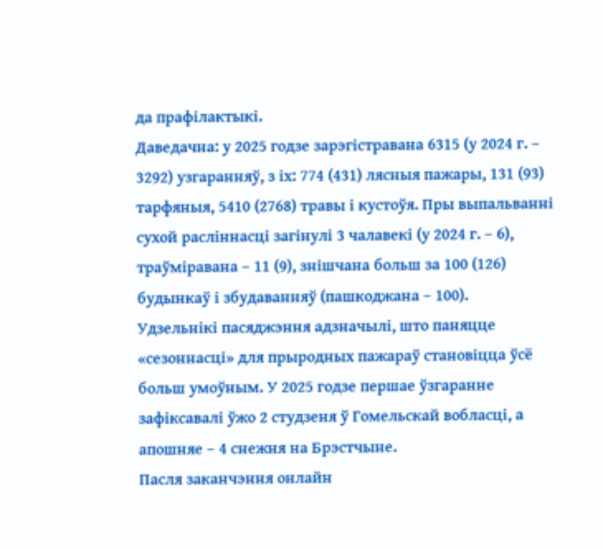да прафілактыкі.
Даведачна: у 2025 годзе зарэгістравана 6315 (у 2024 г. – 3292) узгаранняў, з іх: 774 (431) лясныя пажары, 131 (93) тарфяныя, 5410 (2768) травы і кустоўя. Пры выпальванні сухой расліннасці загінулі 3 чалавекі (у 2024 г. – 6), траўміравана – 11 (9), знішчана больш за 100 (126) будынкаў і збудаванняў (пашкоджана – 100).
Удзельнікі пасяджэння адзначылі, што паняцце «сезоннасці» для прыродных пажараў становіцца ўсё больш умоўным. У 2025 годзе першае ўзгаранне зафіксавалі ўжо 2 студзеня ў Гомельскай вобласці, а апошняе – 4 снежня на Брэстчыне.
Пасля заканчэння онлайн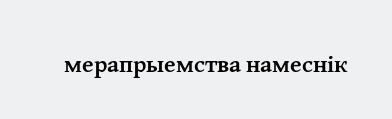мерапрыемства намеснік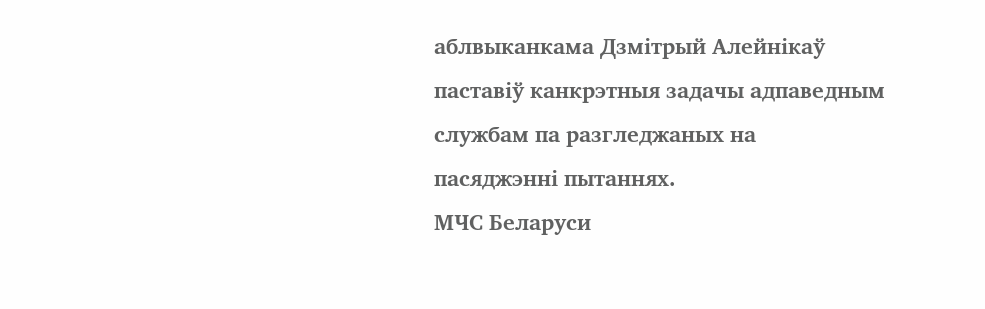аблвыканкама Дзмітрый Алейнікаў паставіў канкрэтныя задачы адпаведным службам па разгледжаных на пасяджэнні пытаннях.
МЧС Беларуси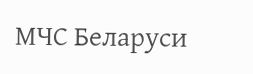МЧС Беларуси